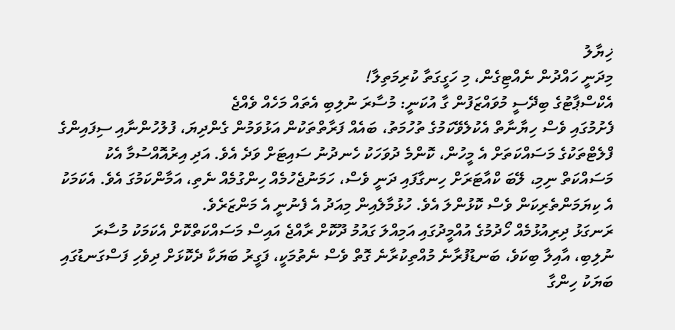ޚިޔާލު
މިދަނީ ހައްދުން ނެއްޓިގެން، މި ހަގީގަތާ ކުރިމަތިލާ!
އެކްސްޕާޓުގެ ބިދޭސީ މުވައްޒަފުން ގާ އުކަނީ: މުސާރަ ނުލިބި އެތައް މަހެއް ވެއްޖެ
ފެށުމުގައި ވެސް ހިޔާނާތް އެކުލެވޭކަމުގެ ތުހުމަތު، ބައެއް ފަރާތްތަކުން އަޅުވަމުން ގެންދިޔަ، ފުލުހުންނާއި ސިފައިންގެ ފްލެޓްތަކުގެ މަސައްކަތަށް އެ މީހުން، ކޮންމެ ދުވަހަކު ހެނދުނު ސައިޓަށް ވަދެ އެވެ. އަދި އިރުއޮއްސުމާ އެކު މަސައްކަތް ނިމި، ލޭބަ ކްއާޓަރަށް ހިނގާފައި ދަނީ ވެސް، ހަމަނުޖެހުމެއް ހިންގުމެއް ނެތި، އަމާންކަމުގަ އެވެ. އެކަމަކު އެ ކިޔަމަންތެރިކަން ވެސް ކޮޅުންލަ އެވެ. ހުޅުމާލެއިން މިއަދު އެ ފެނުނީ އެ މަންޒަރެވެ.
ރަނގަޅު ދިރިއުޅުމެއް ހޯދުމުގެ އުއްމީދުގައި އަމިއްލަ ގައުމު ދޫކޮށް ރާއްޖެ އައިސް މަސައްކަތްކޮށް އެކަމަކު މުސާރަ ނުލިބި، އާއިލާ ބިކަވެ، ބަނޑުފުރާނެ މުއްތިކުރާނެ ގޮތް ވެސް ނެތުމަކީ، ފަގީރު ބަޔަކާ ދެކޮޅަށް ދިވެހި ފަސްގަނޑުގައި ބަޔަކު ހިންގާ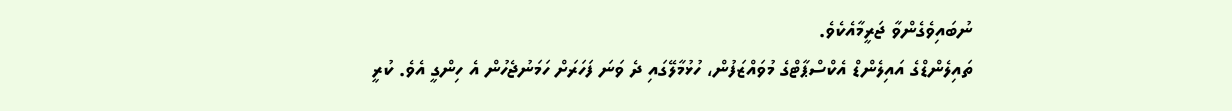ނުބައިވެގެންވާ ޖަރީމާއެކެވެ.
ތައިލެންޑްގެ އައިލެންޑް އެކްސްޕާޓްގެ މުވައްޒަފުން، ހުޅުމާލޭގައި ދެ ވަނަ ފަހަރަށް ހަމަނުޖެހުން އެ ހިންގީ އެވެ. ކުރީ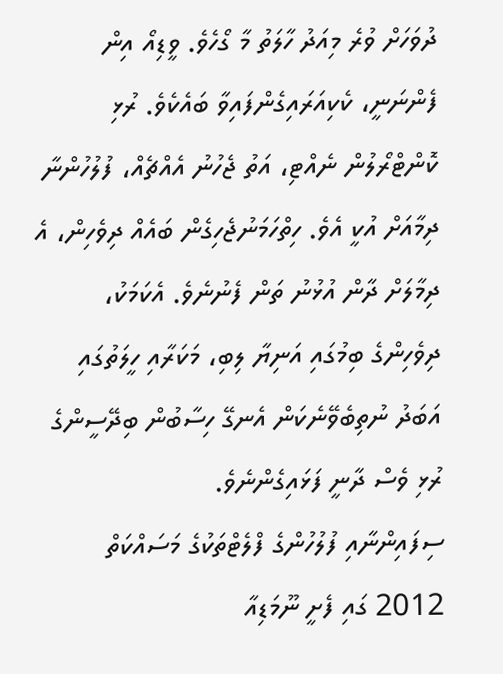ދުވަހަށް ވުރެ މިއަދު ހާލަތު މާ ގޯހެވެ. ވީޑިއޯ އިން ފެންނަނީ، ކެކިއަރައިގެންފައިވާ ބައެކެވެ. ރުޅި ކޮންޓްރޯލުން ނެއްޓި، އަތު ޖެހުނު އެއްޗެއް، ފުލުހުންނާ ދިމާއަށް އުކީ އެވެ. ހިތްހަމަނުޖެހިގެން ބައެއް ދިވެހިން، އެ ދިމާލަށް ދާން އުޅުނު ތަން ފެނުނެވެ. އެކަމަކު، ދިވެހިންގެ ބިމުގައި އަނިޔާ ލިބި، މަކަރާއި ހީލަތުގައި އަބަދު ނުތިބެވޭނެކަން އެނގޭ ހިސާބުން ބިދޭސީންގެ ރުޅި ވެސް ދާނީ ފަޅައިގެންނެވެ.
ސިފައިންނާއި ފުލުހުންގެ ފްލެޓްތަކުގެ މަސައްކަތް 2012 ގައި ފެށީ ނޫމަޑިއާ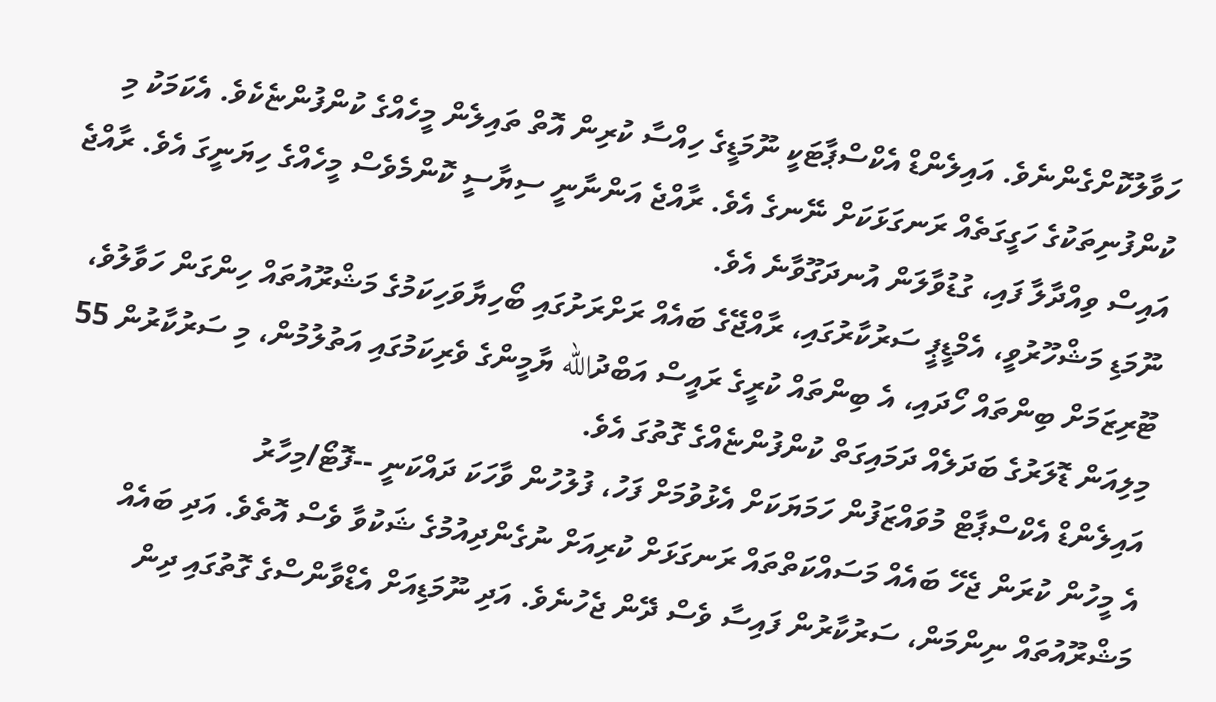ހަވާލުކޮށްގެންނެވެ. އައިލެންޑް އެކްސްޕާޓަކީ ނޫމަޑީގެ ހިއްސާ ކުރިން އޮތް ތައިލެން މީހެއްގެ ކުންފުންޏެކެވެ. އެކަމަކު މި ކުންފުނިތަކުގެ ހަގީގަތެއް ރަނގަޅަކަށް ނޭނގެ އެވެ. ރާއްޖެ އަންނާނީ ސިޔާސީ ކޮންމެވެސް މީހެއްގެ ހިޔަނީގަ އެވެ. ރާއްޖެ އައިސް ވިއްދާލާ ފައި، ގުޑުވާލަން އުނދަގޫވާނެ އެވެ.
ނޫމަޑި މަޝްހޫރުވީ، އެމްޑީޕީ ސަރުކާރުގައި، ރާއްޖޭގެ ބައެއް ރަށްރަށުގައި ބޯހިޔާވަހިކަމުގެ މަޝްރޫއުތައް ހިންގަން ހަވާލުވެ، ޓޫރިޒަމަށް ބިންތައް ހޯދައި، އެ ބިންތައް ކުރީގެ ރައީސް އަބްދުالله ޔާމީންގެ ވެރިކަމުގައި އަތުލުމުން، މި ސަރުކާރުން 55 މިލިއަން ޑޮލަރުގެ ބަދަލެއް ދަމައިގަތް ކުންފުންޏެއްގެ ގޮތުގަ އެވެ.
އައިލެންޑް އެކްސްޕާޓް މުވައްޒަފުން ހަމަޔަކަށް އެޅުވުމަށް ފަހު، ފުލުހުން ވާހަކަ ދައްކަނީ --ފޮޓޯ/މިހާރު
އެ މީހުން ކުރަން ޖެހޭ ބައެއް މަސައްކަތްތައް ރަނގަޅަށް ކުރިއަށް ނުގެންދިއުމުގެ ޝަކުވާ ވެސް އޮތެވެ. އަދި ބައެއް މަޝްރޫއުތައް ނިންމަން، ސަރުކާރުން ފައިސާ ވެސް ދޭން ޖެހުނެވެ. އަދި ނޫމަޑިއަށް އެޑްވާންސްގެ ގޮތުގައި ދިން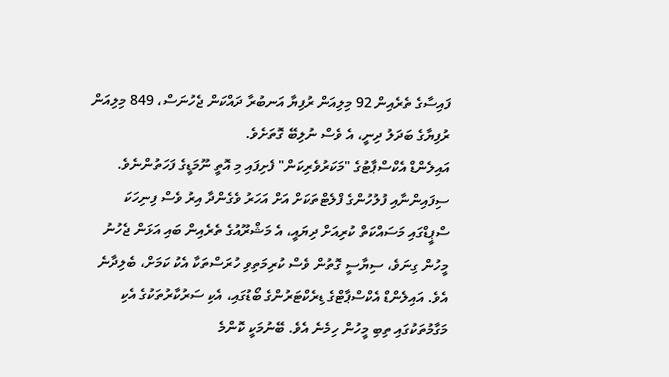ފައިސާގެ ތެރެއިން 92 މިލިއަން ރުފިޔާ އަނބުރާ ދައްކަން ޖެހުނަސް، 849 މިލިއަން ރުފިޔާގެ ބަދަލު ދިނީ، އެ ވެސް ނުލިބޭ ގޮތަށެވެ.
އައިލެންޑް އެކްސްޕާޓުގެ "މަކަރުވެރިކަން" ފެށިފައި މި އޮތީ ނޫމަޑީގެ ފަހަތުންނެވެ. ސިފައިންނާއި ފުލުހުންގެ ފްލެޓްތަކަށް އަށް އަހަރު ވެގެންދާ އިރު ވެސް ފިނިހަކަ ސްޕީޑްގައި މަސައްކަތް ކުރިއަށް ދިޔައީ، އެ މަޝްރޫއުގެ ތެރެއިން ބައި އަޅަން ޖެހުނު މީހުން ގިނަވެ، ސިޔާސީ ގޮތުން ވެސް ކުރިމަތިވި ހުރަސްތަކާ އެކު ކަމަށް، ބެލިދާނެ އެވެ. އައިލެންޑް އެކްސްޕާޓްގެ ޑިރެކްޓަރުންގެ ބޯޑުގައި، އެކި ސަރުކާރުތަކުގެ އެކި މަގާމުތަކުގައި ތިބި މީހުން ހިމެނެ އެވެ. ބޭނުމަކީ ކޮންމެ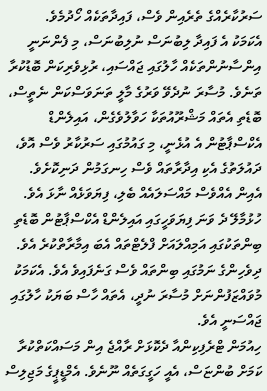ސަރުކާރެއްގެ ތެރެއިން ވެސް، ފައިދާތަކެއް ހޯދުމެވެ.
އެކަމަކު އެ ފައިދާ ލިބުނަސް ނުލިބުނަސް، މި ފެންނަނީ އިންސާނުންތަކެއް ހާލުގައި ޖައްސައި، ރުޅިވެރިކަން ބޮޑުކުރާ ތަނެވެ. މުސާރަ ނުދެވޭ ވަރުގެ މާލީ ތަނަވަސްކަން ނެތީސް، ބޮޑެތި އެތައް މަޝްރޫއުތަކާ ހަވާލުވެގެން، އައިލެންޑް އެކްސްޕާޓުން އެ އުޅެނީ، މި ގައުމުގައި ސަރުކާރު ވެސް އޮވެ، ދައުލަތުގެ އެކި އިދާރާތައް ވެސް ހިނގަމުން ދަނިކޮށެވެ. އެއިން އެއްވެސް މައްސަލައެއް ބެލި، ފިޔަވަޅެއް ނާޅަ އެވެ. ހުޅުމާލޭ ދެ ވަނަ ފިޔަވަހީގައި އައިލެންޑް އެކްސްޕާޓުން ބޮޑެތި ބިންތަކުގައި އަމިއްލައަށް ފްލެޓްތައް އެބަ އިމާރާތްކުރެ އެވެ. ދިވެހިންގެ ނަމުގައި ބިންތައް ވެސް ގަނެފައިވެ އެވެ. އެކަމަކު މުވައްޒަފުންނަށް މުސާރަ ނުދީ، އެތައް ހާސް ބަޔަކު ހާލުގައި ޖައްސަނީ އެވެ.
ހިއުމަން ޓްރެފިކިންއާ ދެކޮޅަށް ރާއްޖެ އިން މަސައްކަތްކުރާ ކަމަށް ބުންޏަސް، އެއީ ހަގީގަތެއް ނޫނެވެ. އެމްޑީޕީގެ މަޖިލިސް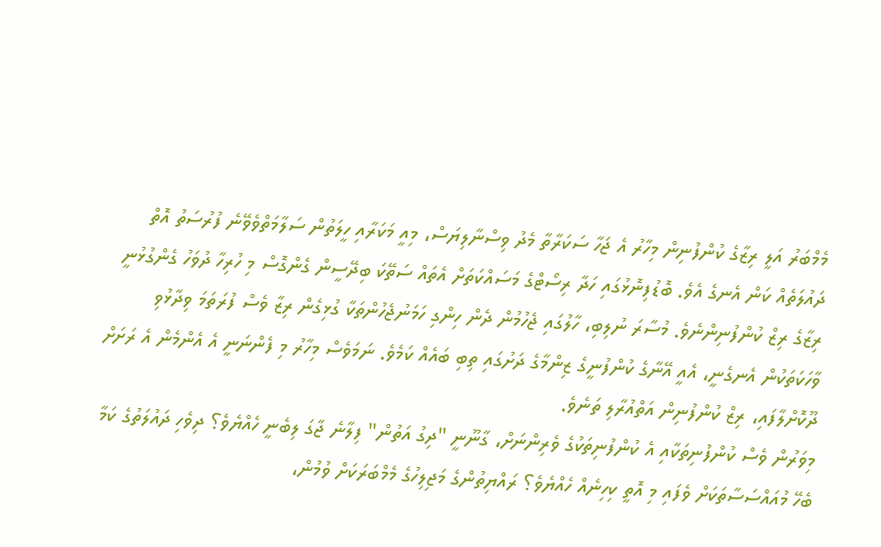މެމްބަރު އަލީ ރިޒާގެ ކުންފުނިން މިހާރު އެ ޖަހާ ސަކަރާތާ މެދު ވިސްނާލިޔަސް، މިއީ މަކަރާއި ހީލަތުން ސަލާމަތްވެވޭނެ ފުރުސަތު އޮތް ދައުލަތެއް ކަން އެނގެ އެވެ. ބޮޑުފިނޮޅުގައި ހަދާ ރިސޯޓްގެ މަސައްކަތަށް އެތައް ސަތޭކަ ބިދޭސީން ގެންގޮސް މި ހުރިހާ ދުވަހު ގެންގުޅުނީ ރިޒާގެ ރިޒް ކުންފުނިންނެވެ. މުސާރަ ނުލިބި، ހާލުގައި ޖެހުމުން ދެން ހިންގި ހަމަނުޖެހުންތަކާ ގުޅިގެން ރިޒާ ވެސް ފުރަތަމަ ވިދާޅުވި ވާހަކަތަކުން އެނގެނީ، އެއީ އޭނާގެ ކުންފުނީގެ ޒިންމާގެ ދަށުގައި ތިބި ބައެއް ކަމެވެ. ނަމަވެސް މިހާރު މި ފެންނަނީ އެ އެންމެން އެ ރަށަށް ދޫކޮށްލާފައި، ރިޒް ކުންފުނިން އަތްއުރާލި ތަނެވެ.
މިވަރުން ވެސް ކުންފުނިތަކާއި އެ ކުންފުނިތަކުގެ ވެރިންނަށް، ގާނޫނީ "ދިގު އަތުން" ފިލާނެ ޖާގަ ލިބެނީ ހެއްޔެވެ؟ ދިވެހި ދައުލަތުގެ ކަމާ ބެހޭ މުއައްސަސާތަކަށް ވެފައި މި އޮތީ ކިހިނެއް ހެއްޔެވެ؟ ރައްޔިތުންގެ މަޖިލިހުގެ މެމްބަރަކަށް ވުމުން،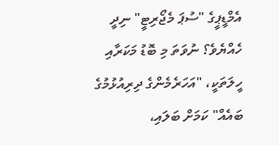އެމްޑީޕީގެ "ސުޕަ މެޖޯރިޓީ" ނިދީ ހެއްޔެވެ؟ ނުވަތަ މި ބޮޑު މަކަރާއި ހީލަތަކީ، "އަހަރެމެންގެ ދިރިއުޅުމުގެ ބައެއް" ކަމަށް ބަލައި،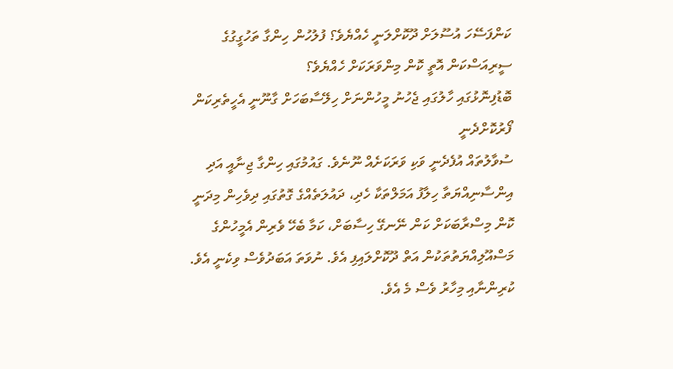ކަންފަސޭހަ އުސޫލަށް ދޫކޮށްލަނީ ހެއްޔެވެ؟ ފުލުހުން ހިންގާ ތަހުގީގުގެ ސީރިއަސްކަން އޮތީ ކޮން މިންވަރަކަށް ހެއްޔެވެ؟
ބޮޑުފިނޮޅުގައި ހާލުގައި ޖެހުނު މީހުންނަށް ހިލޭސާބަހަށް ގާނޫނީ އެހީތެރިކަން ފޯރުކޮށްދެނީ
ސުވާލުތައް އުފެދެނީ ވަކި ވަރަކަށެއް ނޫނެވެ. ގައުމުގައި ހިންގާ ޖިނާއީ އަދި އިންސާނިއްޔަތާ ހިލާފު އަމަލްތަކާ ހެދި، ދައުލަތެއްގެ ގޮތުގައި ދިވެހިން މިދަނީ ކޮން މިސްރާބަކަށް ކަން ނޭނގޭ ހިސާބަށް، ކަމާ ބެހޭ ވެރިން އެމީހުންގެ މަސްއޫލިއްޔަތުތަކުން އަތް ދޫކޮށްލައިފި އެވެ. ނުވަތަ އަބަދުވެސް ވިކެނީ އެވެ. ކުރިންނާއި މިހާރު ވެސް މެ އެވެ.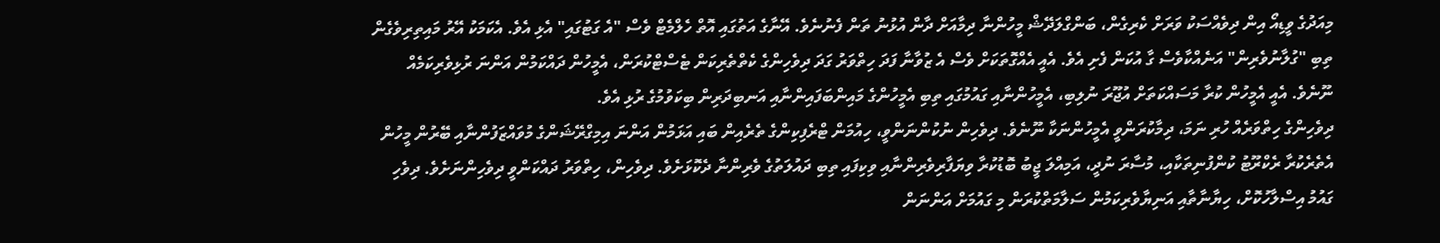މިއަދުގެ ވީޑިއޯ އިން ދިވެއްސަކު ވަރަށް ކެރިގެން، ބަންގްލަދޭޝް މީހުންނާ ދިމާއަށް ދާން އުޅުނު ތަން ފެނުނެވެ. އޭނާގެ އަތުގައި އޮތް ހެލްމެޓް ވެސް "އެ ގަޓުގައި" އެޅި އެވެ. އެކަމަކު އޭރު މައިތިރިވެގެން ތިބި "ގުލާނުވެރިން" އަނެއްކާވެސް ގާ އުކަން ފެށި އެވެ. އެއީ އެއްގޮތަކަށް ވެސް އެ ޒުވާނާ ފަދަ ހިތްވަރު ގަދަ ދިވެހިންގެ ކެތްތެރިކަން ޓެސްޓްކުރަން، އެމީހުން ދައްކަމުން އަންނަ ރުޅިވެރިކަމެއް ނޫނެވެ. އެއީ އެމީހުން ކުރާ މަސައްކަތަށް އުޖޫރަ ނުލިބި، އެމީހުންނާއި ގައުމުގައި ތިބި އެމީހުންގެ މައިންބަފައިންނާއި އަނބިދަރިން ބިކަވުމުގެ ރުޅި އެވެ.
ދިވެހިންގެ ހިތްވަރެއް ހުރި ނަމަ، ދިމާކުރަންވީ އެމީހުންނަކާ ނޫނެވެ. ދިވެހިން ނުކުންނަންވީ، ހިއުމަން ޓްރެފިކިންގެ ތެރެއިން ބައި އަޅަމުން އަންނަ އިމިގްރޭޝަންގެ މުވައްޒަފުންނާއި ބޭރުން މީހުން އެތެރެކުރާ ރެކްރޫޓު ކުންފުނިތަކާއި، މުސާރަ ނުދީ، އަމިއްލަ ޖީބު ބޮޑުކުރާ ވިޔަފާރިވެރިންނާއި ވިކިފައި ތިބި ދައުލަތުގެ ވެރިންނާ ދެކޮޅަށެވެ. ދިވެހިން، ހިތްވަރު ދައްކަންވީ ދިވެހިންނަށެވެ. ދިވެހި ގައުމު އިސްލާހުކޮށް، ހިޔާނާތާއި އަނިޔާވެރިކަމުން ސަލާމަތްކުރަން މި ގައުމަށް އަންނަން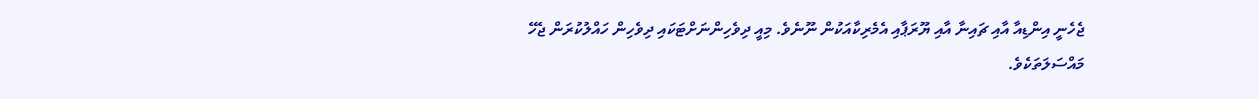ޖެހެނީ އިންޑިއާ އާއި ޗައިނާ އާއި ޔޫރަޕާއި އެމެރިކާއަކުން ނޫނެވެ. މިއީ ދިވެހިންނަށްޓަކައި ދިވެހިން ހައްލުކުރަން ޖެހޭ މައްސަލަތަކެވެ.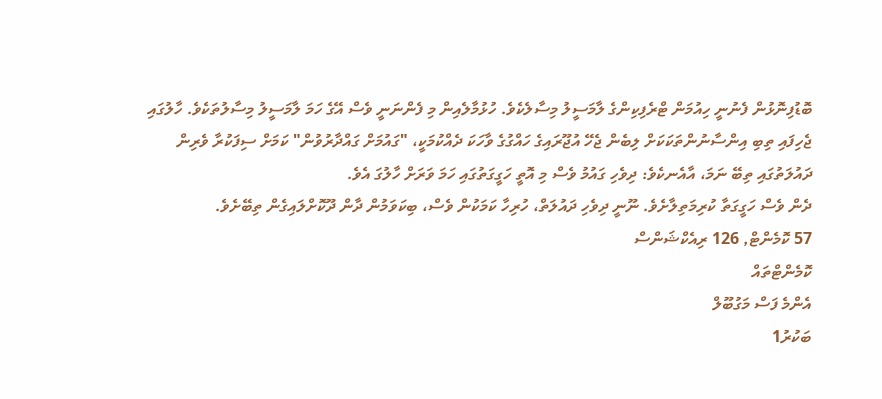ބޮޑުފިނޮޅުން ފެނުނީ ހިއުމަން ޓްރެފިކިންގެ ލާމަސީލު މިސާލެކެވެ. ހުޅުމާލެއިން މި ފެންނަނީ ވެސް އޭގެ ހަމަ ލާމަސީލު މިސާލުތަކެވެ. ހާލުގައި ޖެހިފައި ތިބި އިންސާނުންތަކަކަށް ލިބެން ޖެހޭ އުޖޫރައިގެ ހައްގުގެ ވާހަކަ ދެއްކުމަކީ، "ގައުމަށް ގައްދާރުވުން" ކަމަށް ސިފަކުރާ ވެރިން ދައުލަތުގައި ތިބޭ ނަމަ، އާއެނކެވެ: ދިވެހި ގައުމު ވެސް މި އޮތީ ހަގީގަތުގައި ހަމަ ވަރަށް ހާލުގަ އެވެ.
ދެން ވެސް ހަގީގަތާ ކުރިމަތިލާށެވެ. ނޫނީ ދިވެހި ދައުލަތް، ހުރިހާ ކަމަކުން ވެސް، ބިކަވަމުން ދާން ދޫކޮށްލައިގެން ތިބޭށެވެ.
57 ކޮމެންޓް, 126 ރިއެކްޝަންސް
ކޮމެންޓްތައް
އެންމެ ފަސް މަގުބޫލް
ބަކުރު1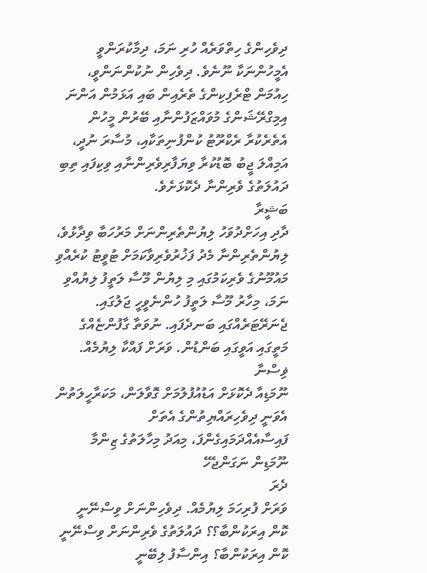ދިވެހިންގެ ހިތްވަރެއް ހުރި ނަމަ، ދިމާކުރަންވީ އެމީހުންނަކާ ނޫނެވެ. ދިވެހިން ނުކުންނަންވީ، ހިއުމަން ޓްރެފިކިންގެ ތެރެއިން ބައި އަޅަމުން އަންނަ އިމިގްރޭޝަންގެ މުވައްޒަފުންނާއި ބޭރުން މީހުން އެތެރެކުރާ ރެކްރޫޓު ކުންފުނިތަކާއި، މުސާރަ ނުދީ، އަމިއްލަ ޖީބު ބޮޑުކުރާ ވިޔަފާރިވެރިންނާއި ވިކިފައި ތިބި ދައުލަތުގެ ވެރިންނާ ދެކޮޅަށެވެ.
ބަޝީރާ
ދާދި އިހަށްދުވަހު ލިޔުންތެރިންނަށް މަރުހަބާ ވިދާޅުވެ، ލިޔުންތެރިންނާ މެދު ފަޚުރުވެރިވާކަމަށް ޓުވީޓު ކުރެއްވި މައުމޫނުގެ ވެރިކަމުގައި މި ލިޔުން މޫސާ ލަތީފު ލިޔުއްވި ނަމަ، މިހާރު މޫސާ ލަތީފު ހުންނެވީހީ ޖަލުގައި. ޖެނަރޭޓަރެއްގައި ބަނދެފައި. ނުވަތާ ގާފުންޏެއްގެ މަތީގައި އަވީގައި ބަންޑުން. ވަރަށް ފައްކާ ލިޔުމެއް.
ޥިސްނާ
ނޫމަޑިއާ ދެކޮޅަށް އަޑުއުފުލުމަށް ގޮވާލަން، މަކަރާހީލަތުން އެވަނީ ދިވެހިރައްޔިތުންގެ އެތަށް ފައިސާއެއްދަމައިގެންފަ، މިއަދު މިހާލަތުގެ ޒިންމާ ނޫމަޑިން ނަގަންޖެހޭ
ދެރަ
ވަރަށް ފުރިހަމަ ލިޔުމެއް. ދިވެހިންނަށް ވިސްނޭނީ ކޮން އިރަކުންބާ؟؟ ދައުލަތުގެ ވެރިންނަށް ވިސްނޭނީ ކޮން އިރަކުންބާ؟ އިންސާފު ލިބޭނީ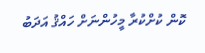ކޮން ކުށްކުރާ މީހުންނަށް ހައްޤު އަދަބު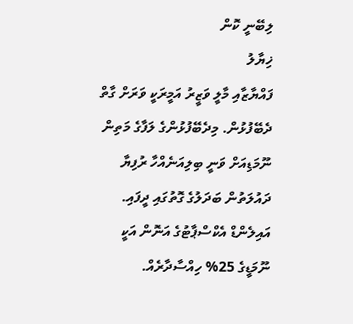ލިބޭނީ ކޮން
ޚިޔާލު
ފައްޔާޒާއި މާލީ ވަޒީރު އަމީރަކީ ވަރަށް ގާތް ދެބޭފުޅުން. މިދެބޭފުޅުންގެ ލަފާގެ މަތިން ނޫމަޑިއަށް ވަނީ ބިލިއަނެއްހާ ރުފިޔާ ދައުލަތުން ބަދަލުގެ ގޮތުގައި ދީފައި. އައިލެންޑް އެކްސްޕާޓުގެ އަނޮން އަކީ ނޫމަޑީގެ 25% ހިއްސާދާރެއް.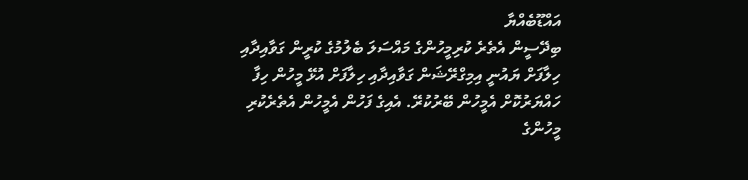އައްޑޫބެއްޔާ
ބިދޭސީން އެތެރެ ކުރިމީހުންގެ މައްސަލަ ބެލުމުގެ ކުރީން ގަވާއިދާއި ހިލާފަށް ޔައުނީ އިމިގްރޭޝަން ގަވާއިދާއި ހިލާފަށް އުޅޭ މީހުން ހިފާ ހައްޔަރުކޮށް އެމީހުން ބޭރުކުރޭ. އެއިގެ ފަހުން އެމީހުން އެތެރެކުރި މީހުންގެ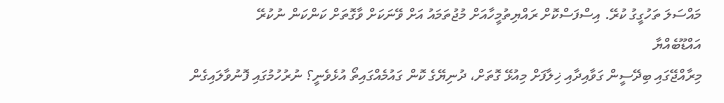މައްސަލަ ތަހުގީގު ކުރޭ. އިސްފަސްކޮށް ރައްޔިތުމީހާއަށް މުޖުތަމައު އަށް ވޭނަކަށް ވާގޮތަށް ކަންކަން ނުކުރޭ
އައްޑޫބެއްޔާ
މިރާއްޖޭގައި ބިދޭސީން ގަވާއިދާއި ޚިލާފަށް މިއުޅޭ ގޮތަށް، ދުނިޔޭގެ ކޮން ގައުމެއްގައިތޯ އުޅެވެނީ؟ ނުރުހުމުގައި ފޮނުވާލައިގެން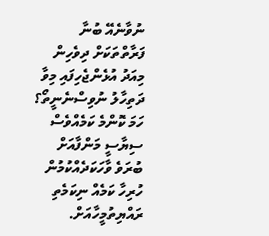ނުވާނެއޭ ބުނާ ފަރާތްތަކަށް ދިވެހިން މިއަދު އުޅެންޖެހިފައި މިވާ ދަތިހާލު ނުވިސްނެނީތޯ؟ ހަމަ ކޮންމެ ކަމެއްވެސް ސިޔާސީ މަންފާއަށް ބުރަވެ ވާހަކަދެއްކުމުން ހުރިހާ ކަމެއް ނިކަމެތި ރައްޔިތުމީހާއަށް.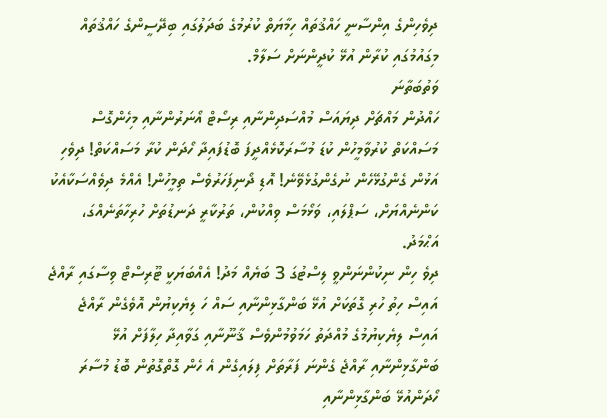ދިވެހިންގެ އިންސާނީ ހައްޤުތައް ހިމާޔަތް ކުރުމުގެ ބަދަލުގައި ބިދޭސީންގެ ހައްޤުތައް މިގައުމުގައި ކުރާން އުޅޭ ކުދީންނަށް ސަލާމް.
ވަތުބަތާނަ
ހައްދުން މައްޗަށް ދިޔައަސް މުއްސަދިންނާއި ރިސޯޓް އޯނަރުންނާއި މިހެންގޮސް މަސައްކަތް ކުރުވާމީހުން ކުޑަ މުސާރަކޮޅެއްދީފަ ބޮޑުފައިދާ ހޯދަން ކުރާ މަސައްކަތް! ދިވެހި އަޅުން ގެންގުޅޭހެން ނުގެންގުޅެވޭނެ! އޮޑި ދޯނިފަހަރުވެސް ތިމީހުން! އެއްމެ ދިވެއްސަކާއެކު ކަންނެއްޔަށް، ސަޕްލައި، ވަޅޯމަސް ވިއްކުން، ތަރުކާރީ ދަނޑުތަށް ހުރިހާތަނެއްގަ،
އަޙްމަދު.
ދިވެ ހިން ނިކުންނަންވީ ލިސްޓުގަ 3 ބަޔެއް މަދު! އެއްބަޔަކީ ޓޫރިސްޓް ވިސާގައި ރާއްޖެ އައިސް ހިތު ހުރި ގޮތަކަށް އުޅޭ ބަންގާޅިންނާއި ސައް ހަ ލިޔެކިޔުން އޮވެގެން ރާއްޖެ އައިސް ލިޔެކިޔުމުގެ މުއްދަތު ހަމަވުމުންވެސް ޤާނޫނާއި ގަވާއިދާ ހިލާފަށް އުޅޭ ބަންގާޅިންނާއި ރާއްޖެ ގެންނަ ފަރާތަށް ފިލައިގެން އެ ހެން ގޮތްގޮތުން ބޮޑު މުސާރަ ހޯދަންއުޅޭ ބަންގާޅިންނާއި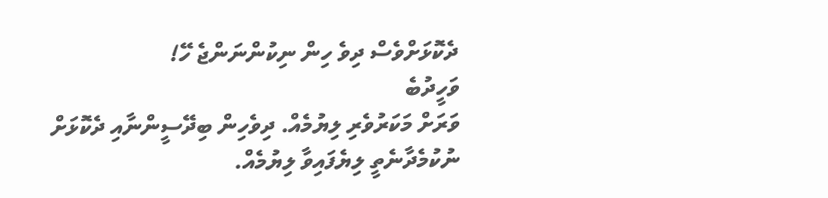ދެކޮޅަށްވެސް ދިވެ ހިން ނިކުންނަންޖެ ހޭ!
ވަހީދުބެ
ވަރަށް މަކަރުވެރި ލިޔުމެއް. ދިވެހިން ބިދޭސީންނާއި ދެކޮޅަށް ނުކުމެދާނެތީ ލިޔެފައިވާ ލިޔުމެއް.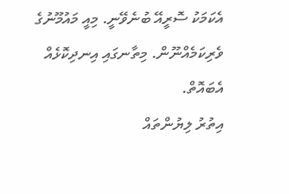އެކަމަކު ސޮރީއޭ ބުނެވޭނީ. މިއީ މައުމޫނުގެ ވެރިކަމެއްނޫން. މިތާނގައި އިނދިކޮޅެއް އެބައޮތް.
އިތުރު ލިޔުންތައް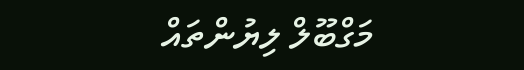މަގްބޫލް ލިޔުންތައް